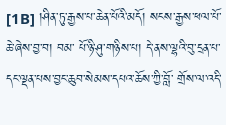[1B] །ཤིན་ཏུ་རྒྱས་པ་ཆེན་པོའི་མདོ། སངས་རྒྱས་ཕལ་པོ་ཆེ་ཞེས་བྱ་བ། བམ་ པོ་ཉི་ཤུ་གཉིས་པ། དེ་ནས་ལྷའི་བུ་དྲན་པ་དང་ལྡན་པས་བྱང་ཆུབ་སེམས་དཔའ་ཆོས་ཀྱི་བློ་ གྲོས་ལ་འདི་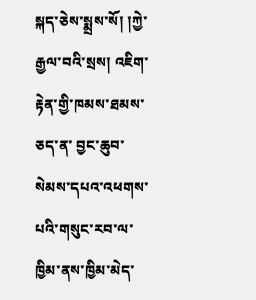སྐད་ཅེས་སྨྲས་སོ། །ཀྱེ་རྒྱལ་བའི་སྲས། འཇིག་རྟེན་གྱི་ཁམས་ཐམས་ཅད་ན་ བྱང་ཆུབ་སེམས་དཔའ་འཕགས་པའི་གསུང་རབ་ལ་ཁྱིམ་ནས་ཁྱིམ་མེད་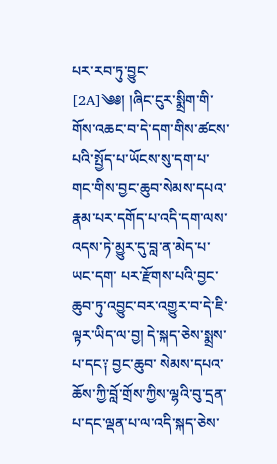པར་རབ་ཏུ་བྱུང་ [2A]༄༅། །ཞིང་ངུར་སྨྲིག་གི་གོས་འཆང་བ་དེ་དག་གིས་ཚངས་པའི་སྤྱོད་པ་ཡོངས་སུ་དག་པ་ གང་གིས་བྱང་ཆུབ་སེམས་དཔའ་རྣམ་པར་དགོད་པ་འདི་དག་ལས་འདས་ཏེ་མྱུར་དུ་བླ་ན་མེད་པ་ཡང་དག་ པར་རྫོགས་པའི་བྱང་ཆུབ་ཏུ་འབྱུང་བར་འགྱུར་བ་དེ་ཇི་ལྟར་ཡིད་ལ་བྱ། དེ་སྐད་ཅེས་སྨྲས་པ་དང༑ བྱང་ཆུབ་ སེམས་དཔའ་ཆོས་ཀྱི་བློ་གྲོས་ཀྱིས་ལྷའི་བུ་དྲན་པ་དང་ལྡན་པ་ལ་འདི་སྐད་ཅེས་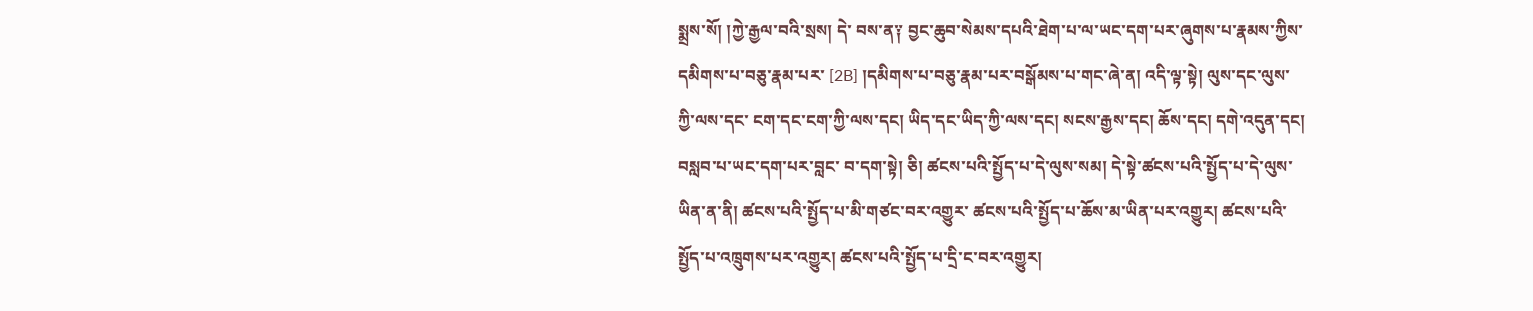སྨྲས་སོ། །ཀྱེ་རྒྱལ་བའི་སྲས། དེ་ བས་ན༑ བྱང་ཆུབ་སེམས་དཔའི་ཐེག་པ་ལ་ཡང་དག་པར་ཞུགས་པ་རྣམས་ཀྱིས་དམིགས་པ་བཅུ་རྣམ་པར་ [2B] །དམིགས་པ་བཅུ་རྣམ་པར་བསྒོམས་པ་གང་ཞེ་ན། འདི་ལྟ་སྟེ། ལུས་དང་ལུས་ཀྱི་ལས་དང་ ངག་དང་ངག་ཀྱི་ལས་དང། ཡིད་དང་ཡིད་ཀྱི་ལས་དང། སངས་རྒྱས་དང། ཆོས་དང། དགེ་འདུན་དང། བསླབ་པ་ཡང་དག་པར་བླང་ བ་དག་སྟེ། ཅི། ཚངས་པའི་སྤྱོད་པ་དེ་ལུས་སམ། དེ་སྟེ་ཚངས་པའི་སྤྱོད་པ་དེ་ལུས་ཡིན་ན་ནི། ཚངས་པའི་སྤྱོད་པ་མི་གཙང་བར་འགྱུར་ ཚངས་པའི་སྤྱོད་པ་ཆོས་མ་ཡིན་པར་འགྱུར། ཚངས་པའི་སྤྱོད་པ་འཁྲུགས་པར་འགྱུར། ཚངས་པའི་སྤྱོད་པ་དྲི་ང་བར་འགྱུར།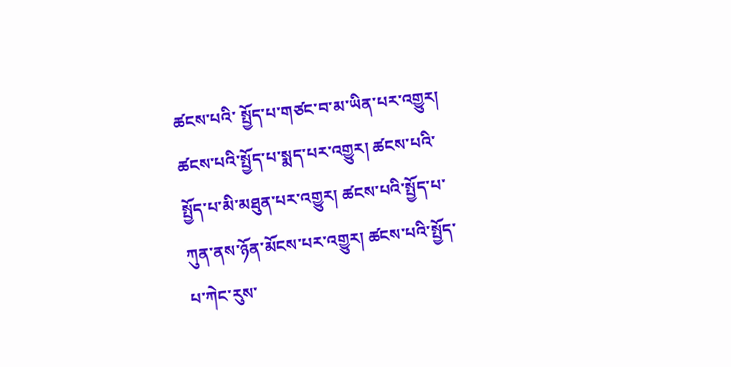ཚངས་པའི་ སྤྱོད་པ་གཙང་བ་མ་ཡིན་པར་འགྱུར། ཚངས་པའི་སྤྱོད་པ་སྨད་པར་འགྱུར། ཚངས་པའི་སྤྱོད་པ་མི་མཐུན་པར་འགྱུར། ཚངས་པའི་སྤྱོད་པ་ ཀུན་ནས་ཉོན་མོངས་པར་འགྱུར། ཚངས་པའི་སྤྱོད་པ་ཀེང་རུས་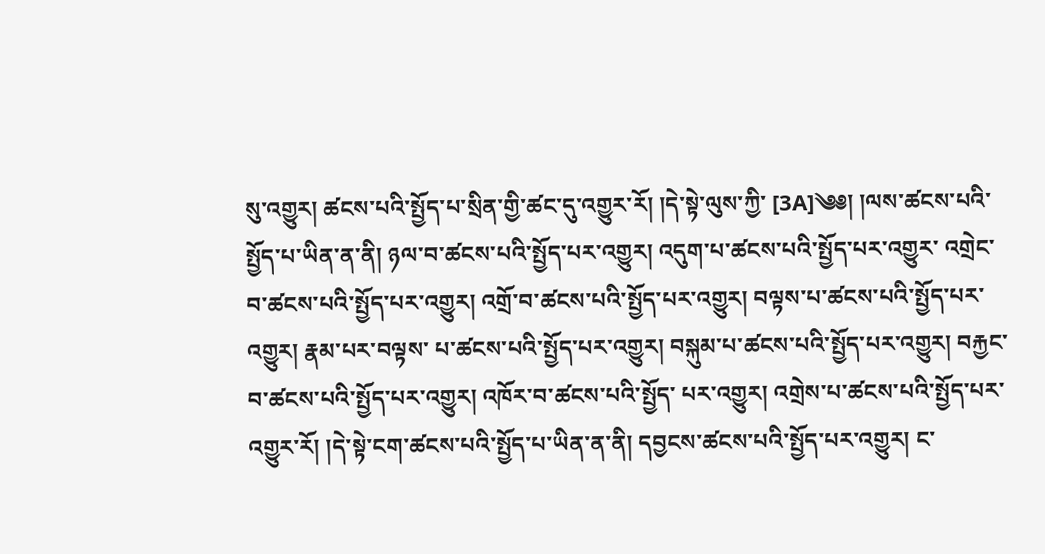སུ་འགྱུར། ཚངས་པའི་སྤྱོད་པ་སྲིན་གྱི་ཚང་དུ་འགྱུར་རོ། །དེ་སྟེ་ལུས་ཀྱི་ [3A]༄༅། །ལས་ཚངས་པའི་སྤྱོད་པ་ཡིན་ན་ནི། ཉལ་བ་ཚངས་པའི་སྤྱོད་པར་འགྱུར། འདུག་པ་ཚངས་པའི་སྤྱོད་པར་འགྱུར་ འགྲེང་བ་ཚངས་པའི་སྤྱོད་པར་འགྱུར། འགྲོ་བ་ཚངས་པའི་སྤྱོད་པར་འགྱུར། བལྟས་པ་ཚངས་པའི་སྤྱོད་པར་འགྱུར། རྣམ་པར་བལྟས་ པ་ཚངས་པའི་སྤྱོད་པར་འགྱུར། བསྐུམ་པ་ཚངས་པའི་སྤྱོད་པར་འགྱུར། བརྐྱང་བ་ཚངས་པའི་སྤྱོད་པར་འགྱུར། འཁོར་བ་ཚངས་པའི་སྤྱོད་ པར་འགྱུར། འགྲེས་པ་ཚངས་པའི་སྤྱོད་པར་འགྱུར་རོ། །དེ་སྟེ་ངག་ཚངས་པའི་སྤྱོད་པ་ཡིན་ན་ནི། དབྱངས་ཚངས་པའི་སྤྱོད་པར་འགྱུར། ང་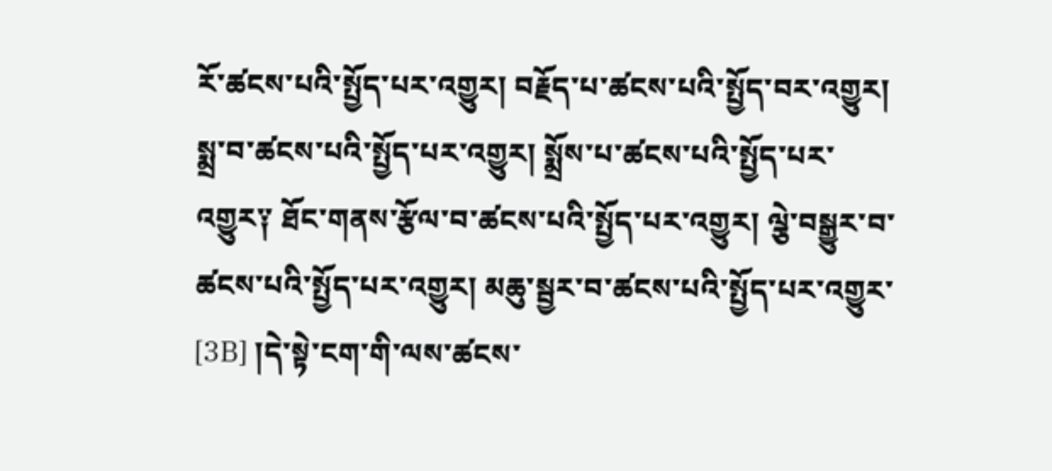རོ་ཚངས་པའི་སྤྱོད་པར་འགྱུར། བརྗོད་པ་ཚངས་པའི་སྤྱོད་བར་འགྱུར། སྨྲ་བ་ཚངས་པའི་སྤྱོད་པར་འགྱུར། སྨྲོས་པ་ཚངས་པའི་སྤྱོད་པར་ འགྱུར༑ ཐོང་གནས་རྩོལ་བ་ཚངས་པའི་སྤྱོད་པར་འགྱུར། ལྕེ་བསྒྱུར་བ་ཚངས་པའི་སྤྱོད་པར་འགྱུར། མཆུ་སྦྱར་བ་ཚངས་པའི་སྤྱོད་པར་འགྱུར་ [3B] །དེ་སྟེ་ངག་གི་ལས་ཚངས་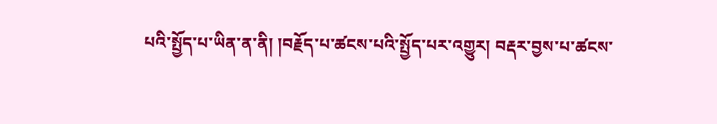པའི་སྤྱོད་པ་ཡིན་ན་ནི། །བརྗོད་པ་ཚངས་པའི་སྤྱོད་པར་འགྱུར། བརྡར་བྱས་པ་ཚངས་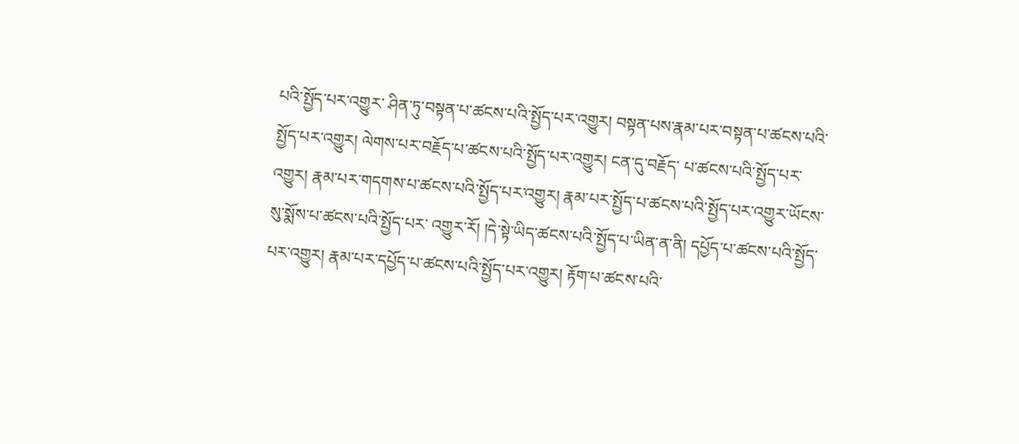པའི་སྤྱོད་པར་འགྱུར་ ཤིན་ཏུ་བསྟན་པ་ཚངས་པའི་སྤྱོད་པར་འགྱུར། བསྟན་པས་རྣམ་པར་བསྟན་པ་ཚངས་པའི་སྤྱོད་པར་འགྱུར། ལེགས་པར་བརྗོད་པ་ཚངས་པའི་སྤྱོད་པར་འགྱུར། ངན་དུ་བརྗོད་ པ་ཚངས་པའི་སྤྱོད་པར་འགྱུར། རྣམ་པར་གདགས་པ་ཚངས་པའི་སྤྱོད་པར་འགྱུར། རྣམ་པར་སྤྱོད་པ་ཚངས་པའི་སྤྱོད་པར་འགྱུར་ཡོངས་སུ་སྨོས་པ་ཚངས་པའི་སྤྱོད་པར་ འགྱུར་རོ། །དེ་སྟེ་ཡིད་ཚངས་པའི་སྤྱོད་པ་ཡིན་ན་ནི། དཔྱོད་པ་ཚངས་པའི་སྤྱོད་པར་འགྱུར། རྣམ་པར་དཔྱོད་པ་ཚངས་པའི་སྤྱོད་པར་འགྱུར། རྟོག་པ་ཚངས་པའི་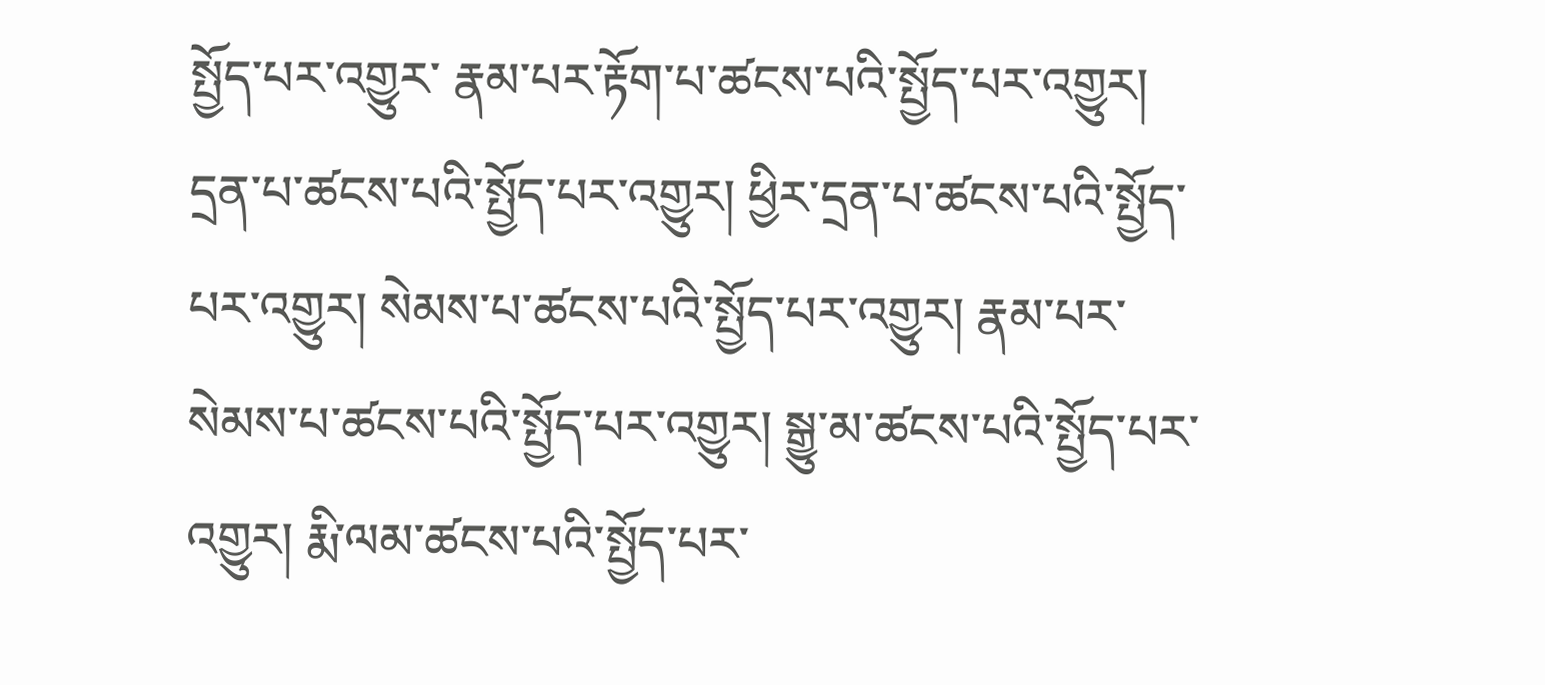སྤྱོད་པར་འགྱུར་ རྣམ་པར་རྟོག་པ་ཚངས་པའི་སྤྱོད་པར་འགྱུར། དྲན་པ་ཚངས་པའི་སྤྱོད་པར་འགྱུར། ཕྱིར་དྲན་པ་ཚངས་པའི་སྤྱོད་པར་འགྱུར། སེམས་པ་ཚངས་པའི་སྤྱོད་པར་འགྱུར། རྣམ་པར་ སེམས་པ་ཚངས་པའི་སྤྱོད་པར་འགྱུར། སྒྱུ་མ་ཚངས་པའི་སྤྱོད་པར་འགྱུར། རྨི་ལམ་ཚངས་པའི་སྤྱོད་པར་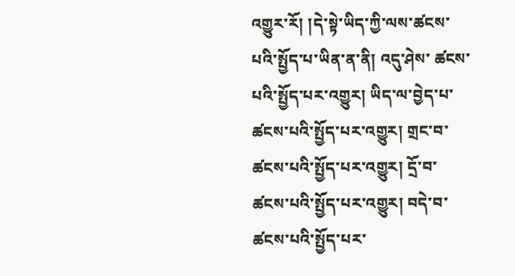འགྱུར་རོ། །དེ་སྟེ་ཡིད་ཀྱི་ལས་ཚངས་པའི་སྤྱོད་པ་ཡིན་ན་ནི། འདུ་ཤེས་ ཚངས་པའི་སྤྱོད་པར་འགྱུར། ཡིད་ལ་བྱེད་པ་ཚངས་པའི་སྤྱོད་པར་འགྱུར། གྲང་བ་ཚངས་པའི་སྤྱོད་པར་འགྱུར། དྲོ་བ་ཚངས་པའི་སྤྱོད་པར་འགྱུར། བདེ་བ་ཚངས་པའི་སྤྱོད་པར་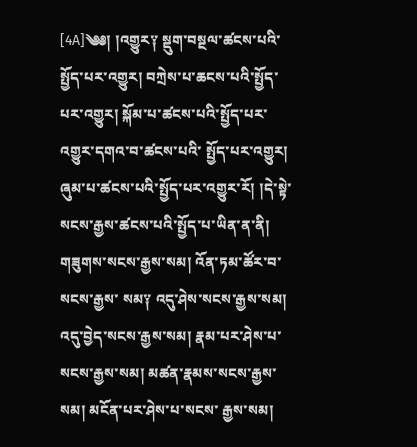[4A]༄༅། །འགྱུར༑ སྡུག་བསྔལ་ཚངས་པའི་སྤྱོད་པར་འགྱུར། བཀྲེས་པ་ཆངས་པའི་སྤྱོད་པར་འགྱུར། སྐོམ་པ་ཚངས་པའི་སྤྱོད་པར་འགྱུར་དགའ་བ་ཚངས་པའི་ སྤྱོད་པར་འགྱུར། ཞུམ་པ་ཚངས་པའི་སྤྱོད་པར་འགྱུར་རོ། །དེ་སྟེ་སངས་རྒྱས་ཚངས་པའི་སྤྱོད་པ་ཡིན་ན་ནི། གཟུགས་སངས་རྒྱས་སམ། འོན་ཏམ་ཚོར་བ་སངས་རྒྱས་ སམ༑ འདུ་ཤེས་སངས་རྒྱས་སམ། འདུ་བྱེད་སངས་རྒྱས་སམ། རྣམ་པར་ཤེས་པ་སངས་རྒྱས་སམ། མཚན་རྣམས་སངས་རྒྱས་སམ། མངོན་པར་ཤེས་པ་སངས་ རྒྱས་སམ།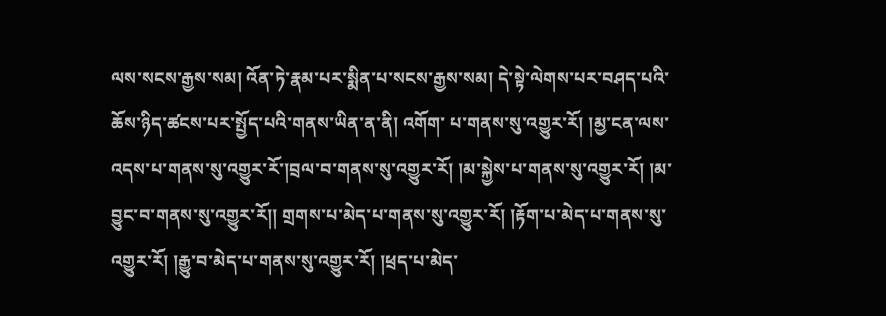ལས་སངས་རྒྱས་སམ། འོན་ཏེ་རྣམ་པར་སྨིན་པ་སངས་རྒྱས་སམ། དེ་སྟེ་ལེགས་པར་བཤད་པའི་ཆོས་ཉིད་ཚངས་པར་སྤྱོད་པའི་གནས་ཡིན་ན་ནི། འགོག་ པ་གནས་སུ་འགྱུར་རོ། །མྱ་ངན་ལས་འདས་པ་གནས་སུ་འགྱུར་རོ་།བྲལ་བ་གནས་སུ་འགྱུར་རོ། །མ་སྐྱེས་པ་གནས་སུ་འགྱུར་རོ། །མ་བྱུང་བ་གནས་སུ་འགྱུར་རོ།། གྲགས་པ་མེད་པ་གནས་སུ་འགྱུར་རོ། །རྟོག་པ་མེད་པ་གནས་སུ་འགྱུར་རོ། །རྒྱུ་བ་མེད་པ་གནས་སུ་འགྱུར་རོ། །ཕྲད་པ་མེད་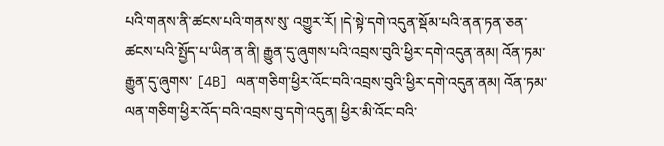པའི་གནས་ནི་ཚངས་པའི་གནས་སུ་ འགྱུར་རོ། །དེ་སྟེ་དགེ་འདུན་སྡོམ་པའི་ནན་ཏན་ཅན་ཚངས་པའི་སྤྱོད་པ་ཡིན་ན་ནི། རྒྱུན་དུ་ཞུགས་པའི་འབྲས་བུའི་ཕྱིར་དགེ་འདུན་ནམ། འོན་ཏམ་རྒྱུན་དུ་ཞུགས་ [4B] ལན་གཅིག་ཕྱིར་འོང་བའི་འབྲས་བུའི་ཕྱིར་དགེ་འདུན་ནམ། འོན་ཏམ་ལན་གཅིག་ཕྱིར་འོད་བའི་འབྲས་བུ་དགེ་འདུན། ཕྱིར་མི་འོང་བའི་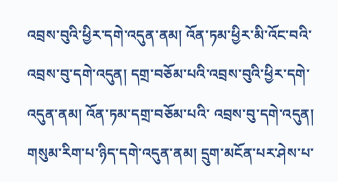འབྲས་བུའི་ཕྱིར་དགེ་འདུན་ནམ། འོན་ཏམ་ཕྱིར་མི་འོང་བའི་འབྲས་བུ་དགེ་འདུན། དགྲ་བཅོམ་པའི་འབྲས་བུའི་ཕྱིར་དགེ་འདུན་ནམ། འོན་ཏམ་དགྲ་བཅོམ་པའི་ འབྲས་བུ་དགེ་འདུན། གསུམ་རིག་པ་ཉིད་དགེ་འདུན་ནམ། དྲུག་མངོན་པར་ཤེས་པ་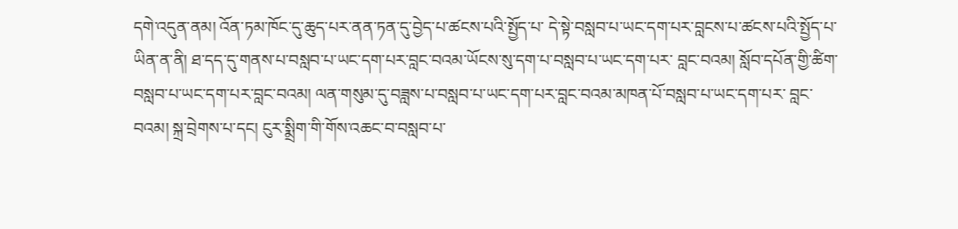དགེ་འདུན་ནམ། འོན་ཏམ་ཁོང་དུ་ཆུད་པར་ནན་ཏན་དུ་བྱེད་པ་ཚངས་པའི་སྤྱོད་པ་ དེ་སྟེ་བསླབ་པ་ཡང་དག་པར་བླངས་པ་ཚངས་པའི་སྤྱོད་པ་ཡིན་ན་ནི། ཐ་དད་དུ་གནས་པ་བསླབ་པ་ཡང་དག་པར་བླང་བའམ་ཡོངས་སུ་དག་པ་བསླབ་པ་ཡང་དག་པར་ བླང་བའམ། སློབ་དཔོན་གྱི་ཚིག་བསླབ་པ་ཡང་དག་པར་བླང་བའམ། ལན་གསུམ་དུ་བཟླས་པ་བསླབ་པ་ཡང་དག་པར་བླང་བའམ་མཁན་པོ་བསླབ་པ་ཡང་དག་པར་ བླང་བའམ། སྐྲ་བྲེགས་པ་དང། ངུར་སྨྲིག་གི་གོས་འཆང་བ་བསླབ་པ་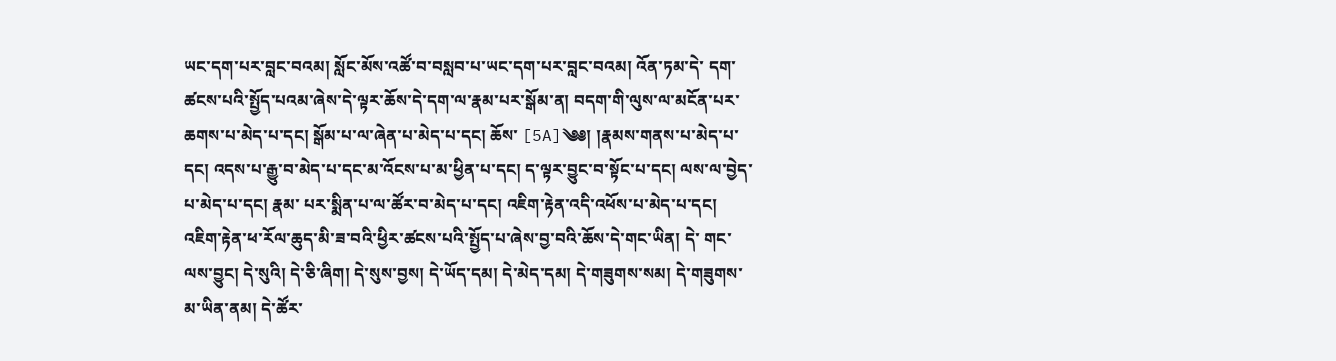ཡང་དག་པར་བླང་བའམ། སློང་མོས་འཚོ་བ་བསླབ་པ་ཡང་དག་པར་བླང་བའམ། འོན་ཏམ་དེ་ དག་ཚངས་པའི་སྤྱོད་པའམ་ཞེས་དེ་ལྟར་ཆོས་དེ་དག་ལ་རྣམ་པར་སྒོམ་ན། བདག་གི་ལུས་ལ་མངོན་པར་ཆགས་པ་མེད་པ་དང། སྒོམ་པ་ལ་ཞེན་པ་མེད་པ་དང། ཆོས་ [5A]༄༅། །རྣམས་གནས་པ་མེད་པ་དང། འདས་པ་རྒྱུ་བ་མེད་པ་དང་མ་འོངས་པ་མ་ཕྱིན་པ་དང། ད་ལྟར་བྱུང་བ་སྟོང་པ་དང། ལས་ལ་བྱེད་པ་མེད་པ་དང། རྣམ་ པར་སྨིན་པ་ལ་ཚོར་བ་མེད་པ་དང། འཇིག་རྟེན་འདི་འཕོས་པ་མེད་པ་དང། འཇིག་རྟེན་ཕ་རོལ་ཆུད་མི་ཟ་བའི་ཕྱིར་ཚངས་པའི་སྤྱོད་པ་ཞེས་བྱ་བའི་ཆོས་དེ་གང་ཡིན། དེ་ གང་ལས་བྱུང། དེ་སུའི། དེ་ཅི་ཞིག། དེ་སུས་བྱས། དེ་ཡོད་དམ། དེ་མེད་དམ། དེ་གཟུགས་སམ། དེ་གཟུགས་མ་ཡིན་ནམ། དེ་ཚོར་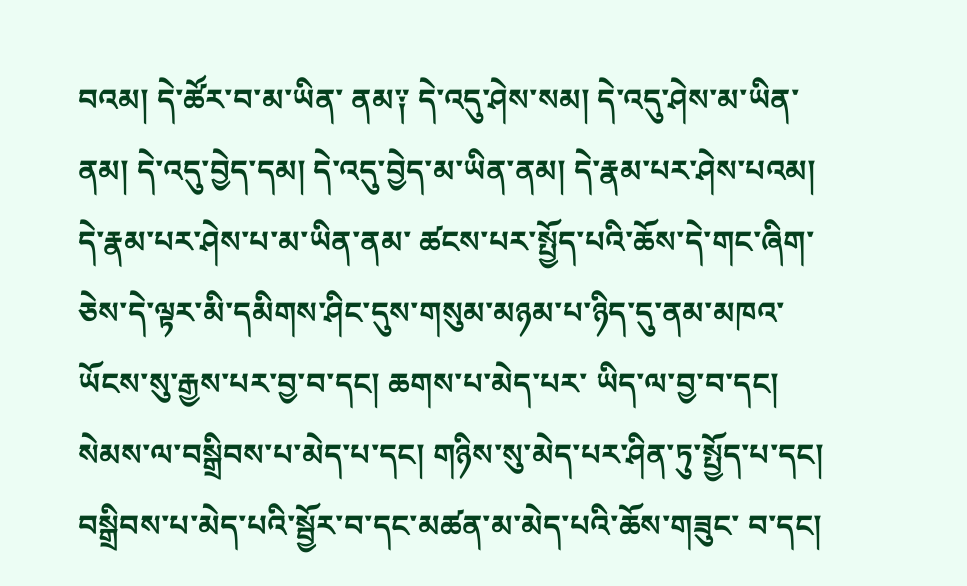བའམ། དེ་ཚོར་བ་མ་ཡིན་ ནམ༑ དེ་འདུ་ཤེས་སམ། དེ་འདུ་ཤེས་མ་ཡིན་ནམ། དེ་འདུ་བྱེད་དམ། དེ་འདུ་བྱེད་མ་ཡིན་ནམ། དེ་རྣམ་པར་ཤེས་པའམ། དེ་རྣམ་པར་ཤེས་པ་མ་ཡིན་ནམ་ ཚངས་པར་སྤྱོད་པའི་ཆོས་དེ་གང་ཞིག་ཅེས་དེ་ལྟར་མི་དམིགས་ཤིང་དུས་གསུམ་མཉམ་པ་ཉིད་དུ་ནམ་མཁའ་ཡོངས་སུ་རྒྱས་པར་བྱ་བ་དང། ཆགས་པ་མེད་པར་ ཡིད་ལ་བྱ་བ་དང། སེམས་ལ་བསྒྲིབས་པ་མེད་པ་དང། གཉིས་སུ་མེད་པར་ཤིན་ཏུ་སྤྱོད་པ་དང། བསྒྲིབས་པ་མེད་པའི་སྦྱོར་བ་དང་མཚན་མ་མེད་པའི་ཆོས་གཟུང་ བ་དང།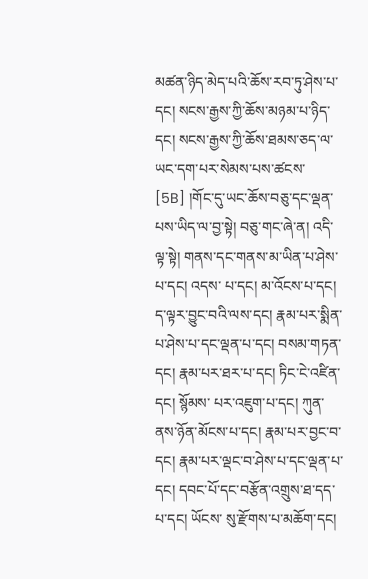མཚན་ཉིད་མེད་པའི་ཆོས་རབ་ཏུ་ཤེས་པ་དང། སངས་རྒྱས་ཀྱི་ཆོས་མཉམ་པ་ཉིད་དང། སངས་རྒྱས་ཀྱི་ཆོས་ཐམས་ཅད་ལ་ཡང་དག་པར་སེམས་པས་ཚངས་ [5B] །གོང་དུ་ཡང་ཆོས་བཅུ་དང་ལྡན་པས་ཡིད་ལ་བྱ་སྟེ། བཅུ་གང་ཞེ་ན། འདི་ལྟ་སྟེ། གནས་དང་གནས་མ་ཡིན་པ་ཤེས་པ་དང། འདས་ པ་དང། མ་འོངས་པ་དང། ད་ལྟར་བྱུང་བའི་ལས་དང། རྣམ་པར་སྨིན་པ་ཤེས་པ་དང་ལྡན་པ་དང། བསམ་གཏན་དང། རྣམ་པར་ཐར་པ་དང། ཏིང་ངེ་འཛིན་དང། སྙོམས་ པར་འཇུག་པ་དང། ཀུན་ནས་ཉོན་མོངས་པ་དང། རྣམ་པར་བྱང་བ་དང། རྣམ་པར་ལྡང་བ་ཤེས་པ་དང་ལྡན་པ་དང། དབང་པོ་དང་བརྩོན་འགྲུས་ཐ་དད་པ་དང། ཡོངས་ སུ་རྫོགས་པ་མཆོག་དང།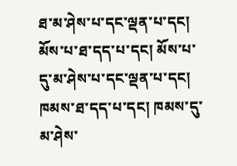ཐ་མ་ཤེས་པ་དང་ལྡན་པ་དང། མོས་པ་ཐ་དད་པ་དང། མོས་པ་དུ་མ་ཤེས་པ་དང་ལྡན་པ་དང། ཁམས་ཐ་དད་པ་དང། ཁམས་དུ་མ་ཤེས་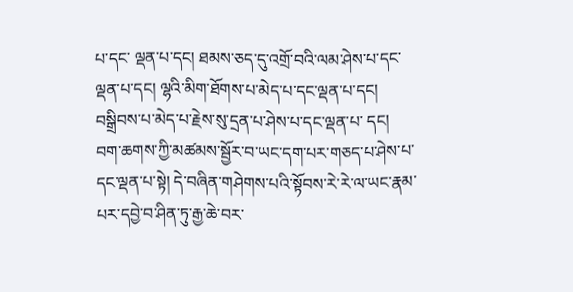པ་དང་ ལྡན་པ་དང། ཐམས་ཅད་དུ་འགྲོ་བའི་ལམ་ཤེས་པ་དང་ལྡན་པ་དང། ལྷའི་མིག་ཐོགས་པ་མེད་པ་དང་ལྡན་པ་དང། བསྒྲིབས་པ་མེད་པ་རྗེས་སུ་དྲན་པ་ཤེས་པ་དང་ལྡན་པ་ དང། བག་ཆགས་ཀྱི་མཚམས་སྦྱོར་བ་ཡང་དག་པར་གཅད་པ་ཤེས་པ་དང་ལྡན་པ་སྟེ། དེ་བཞིན་གཤེགས་པའི་སྟོབས་རེ་རེ་ལ་ཡང་རྣམ་པར་དབྱེ་བ་ཤིན་ཏུ་རྒྱ་ཆེ་བར་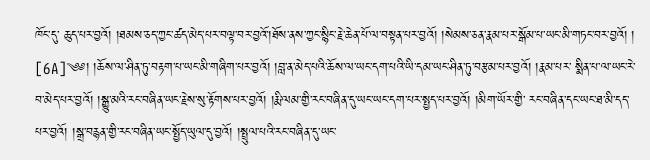ཁོང་དུ་ ཆུད་པར་བྱའོ། །ཐམས་ཅད་ཀྱང་ཚད་མེད་པར་བལྟ་བར་བྱའོ་།ཐོས་ནས་ཀྱང་སྙིང་རྗེ་ཆེན་པོ་ལ་བསྟན་པར་བྱའོ། །སེམས་ཅན་རྣམ་པར་སྒོམ་པ་ཡང་མི་གཏང་བར་བྱའོ། ། [6A]༄༅། །ཆོས་ལ་ཤིན་ཏུ་བརྟག་པ་ཡང་མི་གཞིག་པར་བྱའོ། །བླ་ན་མེད་པའི་ཆོས་ལ་ཡང་དག་པའི་ཡི་དམ་ཡང་ཤིན་ཏུ་བརྩམ་པར་བྱའོ། །རྣམ་པར་ སྨིན་པ་ལ་ཡང་རེ་བ་མེད་པར་བྱའོ། །སྒྱུ་མའི་རང་བཞིན་ཡང་རྗེས་སུ་རྟོགས་པར་བྱའོ། །རྨི་ལམ་གྱི་རང་བཞིན་དུ་ཡང་ཡང་དག་པར་སྤྱད་པར་བྱའོ། །མིག་ཡོར་གྱི་ རང་བཞིན་དང་ཡང་ཐ་མི་དད་པར་བྱའོ། །སྒྲ་བརྙན་གྱི་རང་བཞིན་ཡང་སྤྱོད་ཡུལ་དུ་བྱའོ། །སྤྲུལ་པའི་རང་བཞིན་དུ་ཡང་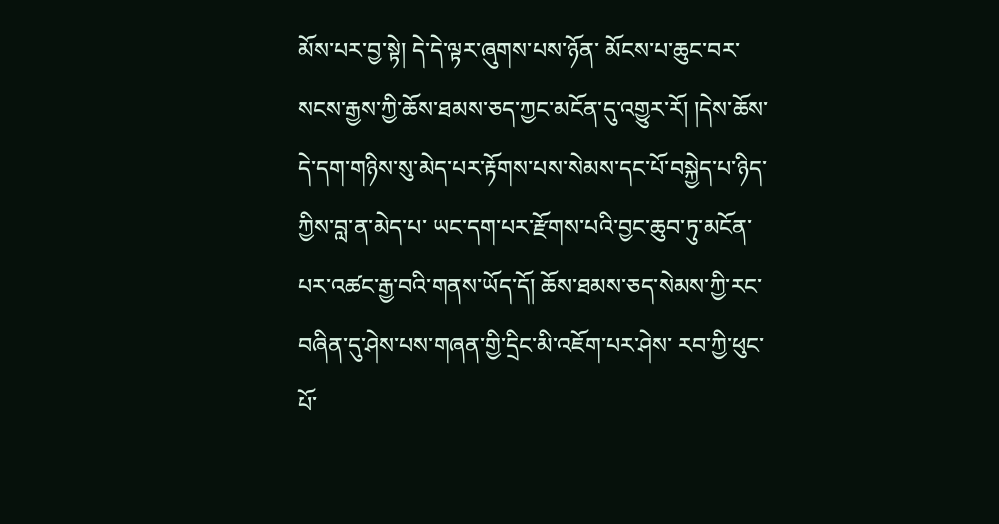མོས་པར་བྱ་སྟེ། དེ་དེ་ལྟར་ཞུགས་པས་ཉོན་ མོངས་པ་ཆུང་བར་སངས་རྒྱས་ཀྱི་ཆོས་ཐམས་ཅད་ཀྱང་མངོན་དུ་འགྱུར་རོ། །དེས་ཆོས་དེ་དག་གཉིས་སུ་མེད་པར་རྟོགས་པས་སེམས་དང་པོ་བསྐྱེད་པ་ཉིད་ཀྱིས་བླ་ན་མེད་པ་ ཡང་དག་པར་རྫོགས་པའི་བྱང་ཆུབ་ཏུ་མངོན་པར་འཚང་རྒྱ་བའི་གནས་ཡོད་དོ། ཆོས་ཐམས་ཅད་སེམས་ཀྱི་རང་བཞིན་དུ་ཤེས་པས་གཞན་གྱི་དྲིང་མི་འཇོག་པར་ཤེས་ རབ་ཀྱི་ཕུང་པོ་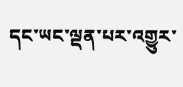དང་ཡང་ལྡན་པར་འགྱུར་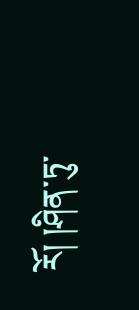རོ། །ཤིན་ཏུ་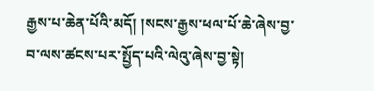རྒྱས་པ་ཆེན་པོའི་མདོ། །སངས་རྒྱས་ཕལ་པོ་ཆེ་ཞེས་བྱ་བ་ལས་ཚངས་པར་སྤྱོད་པའི་ལེའུ་ཞེས་བྱ་སྟེ།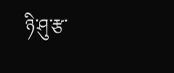ཉི་ཤུ་རྩ་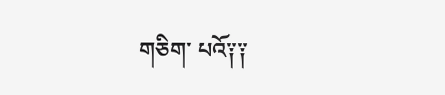གཅིག་ པའོ༑༑